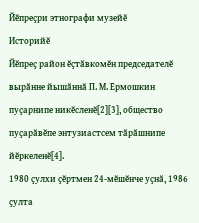Йӗпреҫри этнографи музейӗ
Историйӗ
Йӗпреҫ район ӗҫтӑвкомӗн председателӗ вырӑнне йышӑннӑ П. М. Ермошкин пуҫарнипе никӗсленӗ[2][3], общество пуҫарӑвӗпе энтузиастсем тӑрӑшнипе йӗркеленӗ[4].
1980 ҫулхи ҫӗртмен 24-мӗшӗнче уҫнӑ, 1986 ҫулта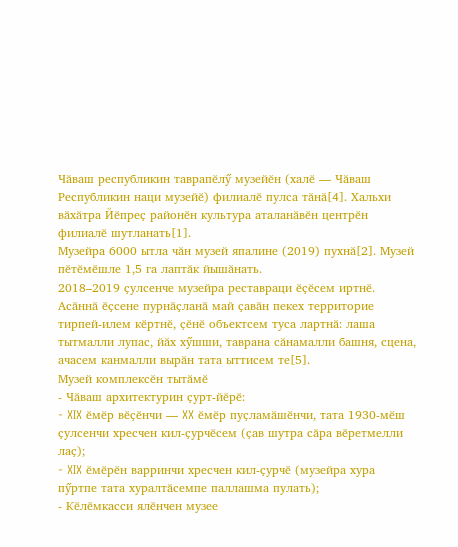Чӑваш республикин таврапӗлӳ музейӗн (халӗ — Чӑваш Республикин наци музейӗ) филиалӗ пулса тӑнӑ[4]. Хальхи вӑхӑтра Йӗпреҫ районӗн культура аталанӑвӗн центрӗн филиалӗ шутланать[1].
Музейра 6000 ытла чӑн музей япалине (2019) пухнӑ[2]. Музей пӗтӗмӗшле 1,5 га лаптӑк йышӑнать.
2018–2019 ҫулсенче музейра реставраци ӗҫӗсем иртнӗ. Асӑннӑ ӗҫсене пурнӑҫланӑ май ҫавӑн пекех территорие тирпей-илем кӗртнӗ, ҫӗнӗ объектсем туса лартнӑ: лаша тытмалли лупас, йӑх хӳшши, таврана сӑнамалли башня, сцена, ачасем канмалли вырӑн тата ыттисем те[5].
Музей комплексӗн тытӑмӗ
- Чӑваш архитектурин ҫурт-йӗрӗ:
- XIX ӗмӗр вӗҫӗнчи — XX ӗмӗр пуҫламӑшӗнчи, тата 1930-мӗш ҫулсенчи хресчен кил-ҫурчӗсем (ҫав шутра сӑра вӗретмелли лаҫ);
- XIX ӗмӗрӗн варринчи хресчен кил-ҫурчӗ (музейра хура пӳртпе тата хуралтӑсемпе паллашма пулать);
- Кӗлӗмкасси ялӗнчен музее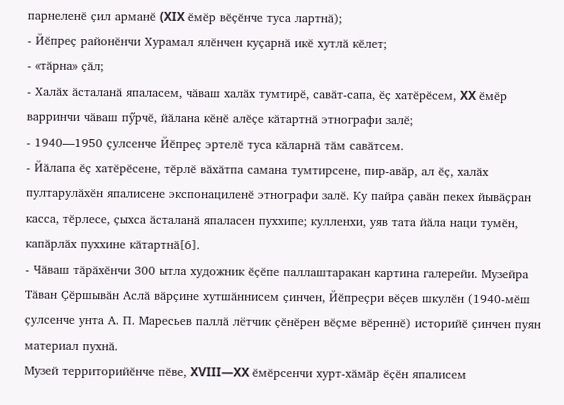парнеленӗ ҫил арманӗ (XIX ӗмӗр вӗҫӗнче туса лартнӑ);
- Йӗпреҫ районӗнчи Хурамал ялӗнчен куҫарнӑ икӗ хутлӑ кӗлет;
- «тӑрна» ҫӑл;
- Халӑх ӑсталанӑ япаласем, чӑваш халӑх тумтирӗ, савӑт-сапа, ӗҫ хатӗрӗсем, XX ӗмӗр варринчи чӑваш пӳрчӗ, йӑлана кӗнӗ алӗҫе кӑтартнӑ этнографи залӗ;
- 1940—1950 ҫулсенче Йӗпреҫ эртелӗ туса кӑларнӑ тӑм савӑтсем.
- Йӑлапа ӗҫ хатӗрӗсене, тӗрлӗ вӑхӑтпа самана тумтирсене, пир-авӑр, ал ӗҫ, халӑх пултарулӑхӗн япалисене экспонациленӗ этнографи залӗ. Ку пайра ҫавӑн пекех йывӑҫран касса, тӗрлесе, ҫыхса ӑсталанӑ япаласен пуххипе; кулленхи, уяв тата йӑла наци тумӗн, капӑрлӑх пуххине кӑтартнӑ[6].
- Чӑваш тӑрӑхӗнчи 300 ытла художник ӗҫӗпе паллаштаракан картина галерейи. Музейра Тӑван Ҫӗршывӑн Аслӑ вӑрҫине хутшӑннисем ҫинчен, Йӗпреҫри вӗҫев шкулӗн (1940-мӗш ҫулсенче унта А. П. Маресьев паллӑ лётчик ҫӗнӗрен вӗҫме вӗреннӗ) историйӗ ҫинчен пуян материал пухнӑ.
Музей территорийӗнче пӗве, XVIII—XX ӗмӗрсенчи хурт-хӑмӑр ӗҫӗн япалисем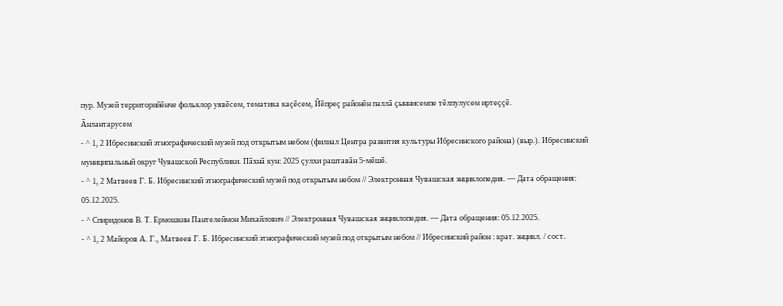пур. Музей территорийӗнче фольклор уявӗсем, тематика каҫӗсем, Йӗпреҫ районӗн паллӑ ҫыннисемпе тӗлпулусем иртеҫҫӗ.
Ӑнлантарусем
- ^ 1, 2 Ибресинский этнографический музей под открытым небом (филиал Центра развития культуры Ибресинского района) (выр.). Ибресинский муниципальный округ Чувашской Республики. Пӑхнӑ кун: 2025 ҫулхи раштавӑн 5-мӗшӗ.
- ^ 1, 2 Матвеев Г. Б. Ибресинский этнографический музей под открытым небом // Электронная Чувашская энциклопедия. — Дата обращения: 05.12.2025.
- ^ Спиридонов В. Т. Ермошкин Пантелеймон Михайлович // Электронная Чувашская энциклопедия. — Дата обращения: 05.12.2025.
- ^ 1, 2 Майоров А. Г., Матвеев Г. Б. Ибресинский этнографический музей под открытым небом // Ибресинский район : крат. энцикл. / сост.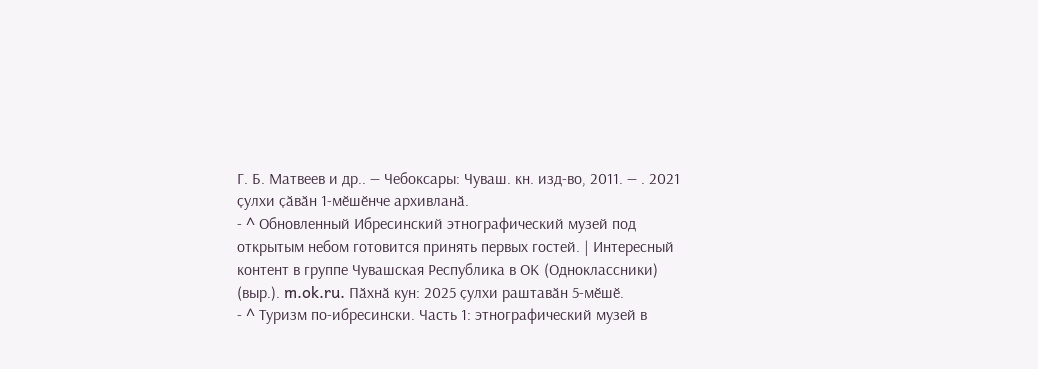Г. Б. Матвеев и др.. — Чебоксары: Чуваш. кн. изд-во, 2011. — . 2021 ҫулхи ҫӑвӑн 1-мӗшӗнче архивланӑ.
- ^ Обновленный Ибресинский этнографический музей под открытым небом готовится принять первых гостей. | Интересный контент в группе Чувашская Республика в ОК (Одноклассники) (выр.). m.ok.ru. Пӑхнӑ кун: 2025 ҫулхи раштавӑн 5-мӗшӗ.
- ^ Туризм по-ибресински. Часть 1: этнографический музей в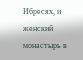Ибресях, и женский монастырь в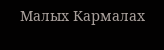Малых Кармалах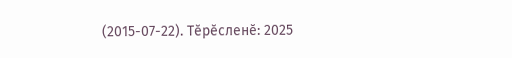(2015-07-22). Тӗрӗсленӗ: 2025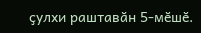ҫулхи раштавӑн 5-мӗшӗ.